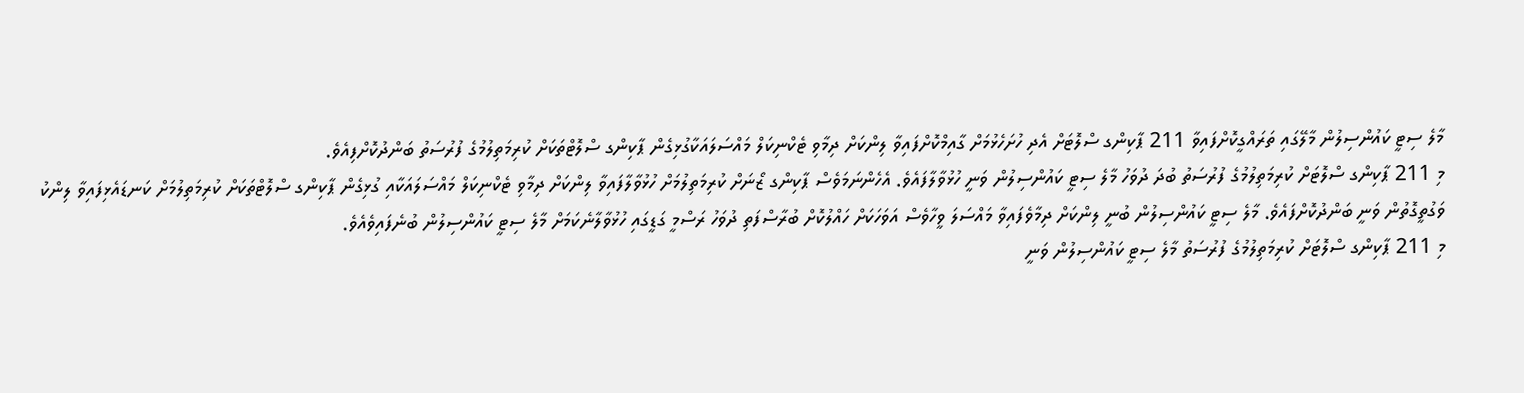މާލެ ސިޓީ ކައުންސިލުން މާލޭގައި ތަރައްގީކޮށްފައިވާ 211 ޕާކިންގ ސްލޮޓަށް އެދި ހުށަހެޅުމަށް ގާއިމްކޮށްފައިވާ ލިންކަށް ދިމާވި ޓެކްނިކަލް މައްސަލައަކާގުޅިގެން ޕާކިންގ ސްލޮޓްތަކަށް ކުރިމަތިލުމުގެ ފުރުސަތު ބަންދުކޮށްފިއެވެ.
މި 211 ޕާކިންގ ސްލޮޓަށް ކުރިމަތިލުމުގެ ފުރުސަތު ބުދަ ދުވަހު މާލެ ސިޓީ ކައުންސިލުން ވަނީ ހުޅުވާލާފައެވެ. އެހެންނަމަވެސް ޕާކިންގ ޒޯނަށް ކުރިމަތިލުމަށް ހުޅުވާލާފައިވާ ލިންކަށް ދިމާވި ޓެކްނިކަލް މައްސަލައަކާއި ގުޅިގެން ޕާކިންގ ސްލޮޓްތަކަށް ކުރިމަތިލުމަށް ކަނޑައެޅިފައިވާ ލިންކު ވަގުތީގޮތުން ވަނީ ބަންދުކޮށްފައެވެ. މާލެ ސިޓީ ކައުންސިލުން ބުނީ ލިންކަށް ދިމާވެފައިވާ މައްސަލަ ވީހާވެސް އަވަހަކަށް ހައްލުކޮށް ބުރާސްފަތި ދުވަހު ރަސްމީ ގަޑީގައި ހުޅުވާލާނެކަމަށް މާލެ ސިޓީ ކައުންސިލުން ބުނެފައިވެއެވެ.
މި 211 ޕާކިންގ ސްލޮޓަށް ކުރިމަތިލުމުގެ ފުރުސަތު މާލެ ސިޓީ ކައުންސިލުން ވަނީ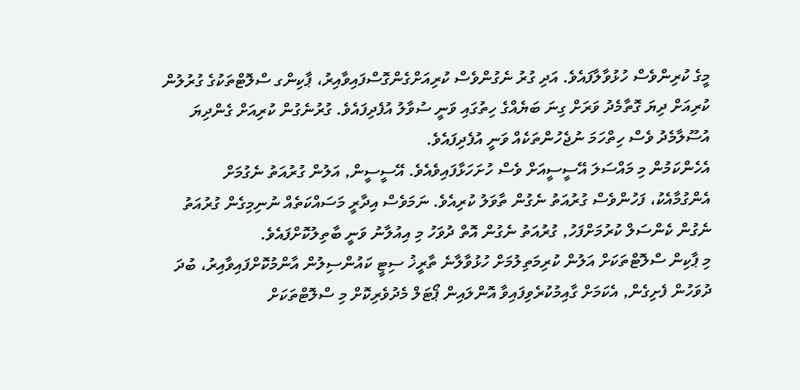މީގެ ކުރިންވެސް ހުޅުވާލާފައެވެ. އަދި ގުރު ނެގުންވެސް ކުރިއަށްގެންގޮސްފައިވާއިރު، ޕާކިންގ ސްލޮޓްތަކުގެ ގުރުލުން ކުރިއަށް ދިޔަ ގޮތާމެދު ވަރަށް ގިނަ ބަޔެއްގެ ހިތުގައި ވަނީ ސުވާލު އުފެދިފައެވެ. ގުރުނެގުން ކުރިއަށް ގެންދިޔަ އުސޫލާމެދު ވެސް ހިތްހަމަ ނުޖެހުންތަކެއް ވަނީ އުފެދިފައެވެ.
އެހެންކަމުން މި މައްސަލަ އޭސީސީއަށް ވެސް ހުށަހަޅާފައިވެއެވެ. އޭސީސީން, އަލުން ގުރުއަތު ނެގުމަށް އެންގުމާއެކު، ފަހުންވެސް ގުރުއަތު ނެގުން ތާވަލު ކުރިއެވެ. ނަމަވެސް އިދާރީ މަސައްކަތެއް ނުނިމިގެން ގުރުއަތު ނެގުން ކެންސަލް ކުރުމަށްފަހު, ގުރުއަތު ނެގުން އޮތް ދުވަހު މި އިއުލާނު ވަނީ ބާތިލުކޮށްފައެވެ.
މި ޕާކިން ސްލޮޓްތަކަށް އަލުން ކުރިމަތިލުމަށް ހުޅުވާލާނެ ތާރީޚު ސިޓީ ކައުންސިލުން އާންމުކޮށްފައިވާއިރު، ބުދަ ދުވަހުން ފެށިގެން, އެކަމަށް ގާއިމުކުރެވިފައިވާ އޮންލައިން ޕޯޓަލް މެދުވެރިކޮށް މި ސްލޮޓްތަކަށް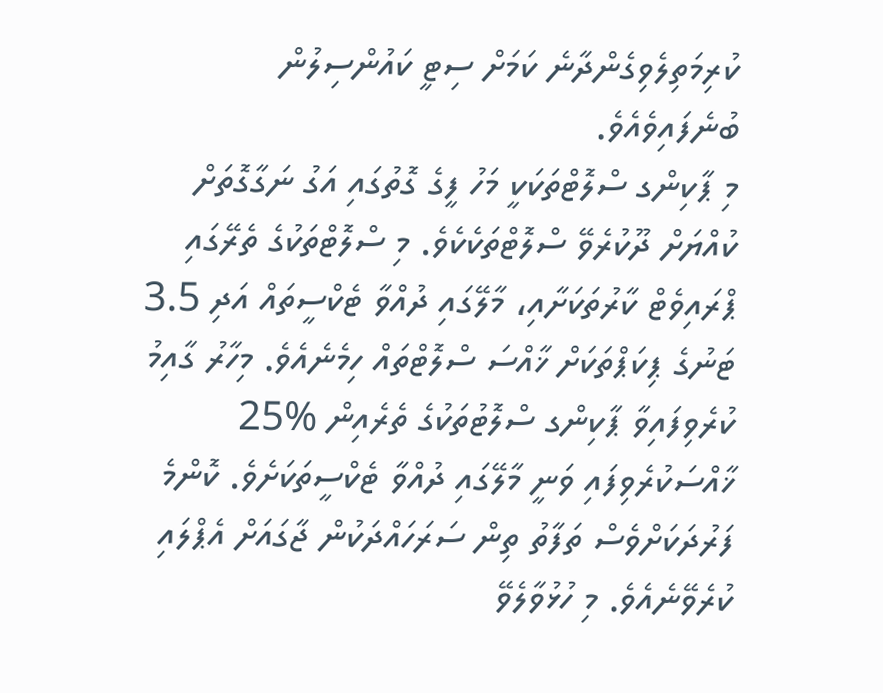ކުރިމަތިލެވިގެންދާނެ ކަމަށް ސިޓީ ކައުންސިލުން ބުނެފައިވެއެވެ.
މި ޕާކިންގ ސްލޮޓްތަކަކީ މަހު ފީގެ ގޮތުގައި އަގު ނަގާގޮތަށް ކުއްޔަށް ދޫކުރެވޭ ސްލޮޓްތަކެކެވެ. މި ސްލޮޓްތަކުގެ ތެރޭގައި ޕްރައިވެޓް ކާރުތަކަށާއި، މާލޭގައި ދުއްވާ ޓެކްސީތައް އަދި 3.5 ޓަނުގެ ޕިކަޕްތަކަށް ޚާއްސަ ސްލޮޓްތައް ހިމެނެއެވެ. މިހާރު ގާއިމު ކުރެވިފައިވާ ޕާކިންގ ސްލޮޓުތަކުގެ ތެރެއިން %25 ޚާއްސަކުރެވިފައި ވަނީ މާލޭގައި ދުއްވާ ޓެކްސީތަކަށެވެ. ކޮންމެ ފަރުދަކަށްވެސް ތަފާތު ތިން ސަރަހައްދަކުން ޖާގައަށް އެޕްލައި ކުރެވޭނެއެވެ. މި ހުޅުވާލެވޭ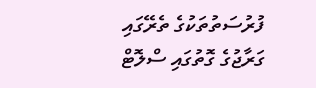ފުރުސަތުތަކުގެ ތެރޭގައި ގަރާޖުގެ ގޮތުގައި ސްލޮޓް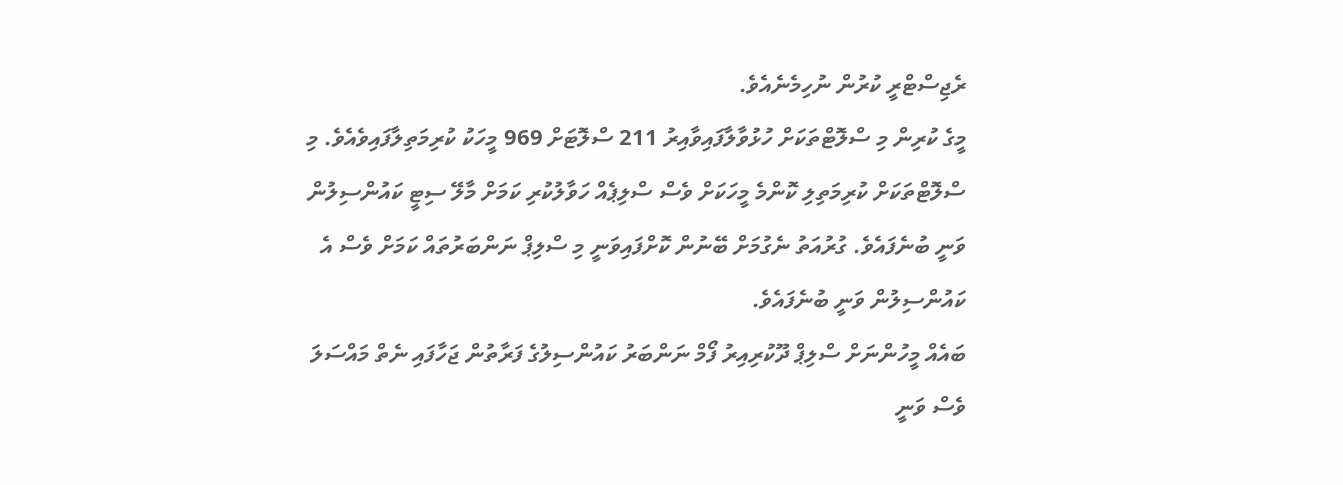ރެޖިސްޓްރީ ކުރުން ނުހިމެނެއެވެ.
މީގެ ކުރިން މި ސްލޮޓްތަކަށް ހުޅުވާލާފައިވާއިރު 211 ސްލޮޓަށް 969 މީހަކު ކުރިމަތިލާފައިވެއެވެ. މި ސްލޮޓްތަކަށް ކުރިމަތިލި ކޮންމެ މީހަކަށް ވެސް ސްލިޕެއް ހަވާލުކުރި ކަމަށް މާލޭ ސިޓީ ކައުންސިލުން ވަނީ ބުނެފައެވެ. ގުރުއަތު ނެގުމަށް ބޭނުން ކޮށްފައިވަނީ މި ސްލިޕް ނަންބަރުތައް ކަމަށް ވެސް އެ ކައުންސިލުން ވަނީ ބުނެފައެވެ.
ބައެއް މީހުންނަށް ސްލިޕް ދޫކުރިއިރު ފޯމް ނަންބަރު ކައުންސިލުގެ ފަރާތުން ޖަހާފައި ނެތް މައްސަލަ ވެސް ވަނީ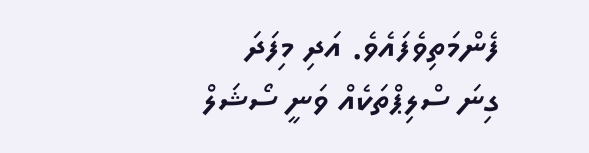ފެންމަތިވެފައެވެ. އަދި މިފަދަ ގިނަ ސްލިޕްތަކެއް ވަނީ ސޯޝަލް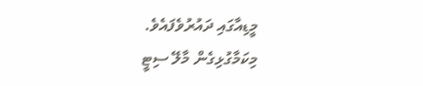މީޑިއާގައި ދައުރުވެފައެވެ. މިކަމާގުޅިގެން މާލޭ ސިޓީ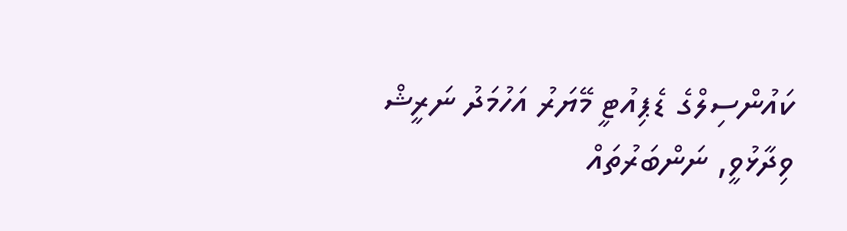ކައުންސިލްގެ ޑެޕިއުޓީ މޭޔަރު އަހުމަދު ނަރީޝް ވިދާޅުވީ, ނަންބަރުތައް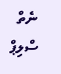ނެތް ސްލިޕް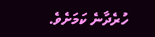ހުރެދާނެ ކަމަށެވެ.